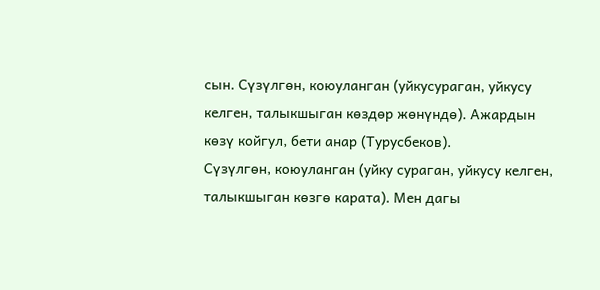сын. Сүзүлгөн, коюуланган (уйкусураган, уйкусу келген, талыкшыган көздөр жөнүндө). Ажардын көзү койгул, бети анар (Турусбеков).
Сүзүлгөн, коюуланган (уйку сураган, уйкусу келген, талыкшыган көзгө карата). Мен дагы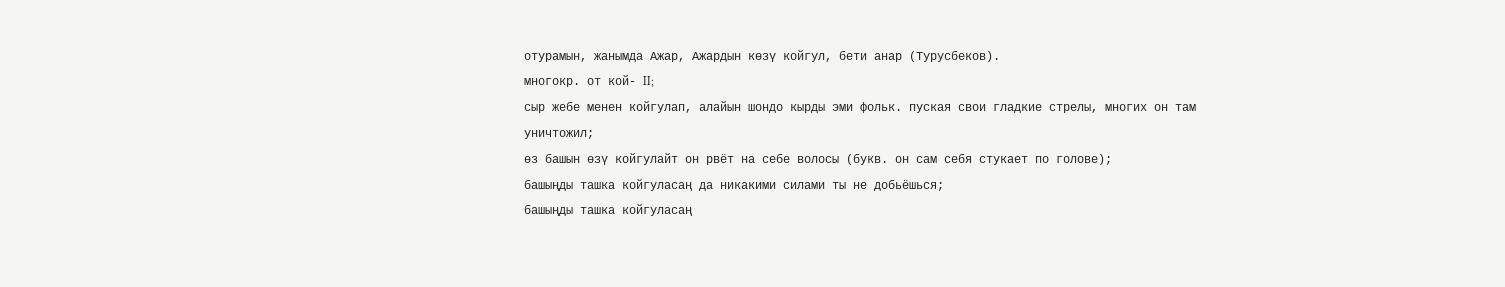отурамын, жанымда Ажар, Ажардын көзү койгул, бети анар (Турусбеков).
многокр. от кой- II;
сыр жебе менен койгулап, алайын шондо кырды эми фольк. пуская свои гладкие стрелы, многих он там уничтожил;
өз башын өзү койгулайт он рвёт на себе волосы (букв. он сам себя стукает по голове);
башыңды ташка койгуласаң да никакими силами ты не добьёшься;
башыңды ташка койгуласаң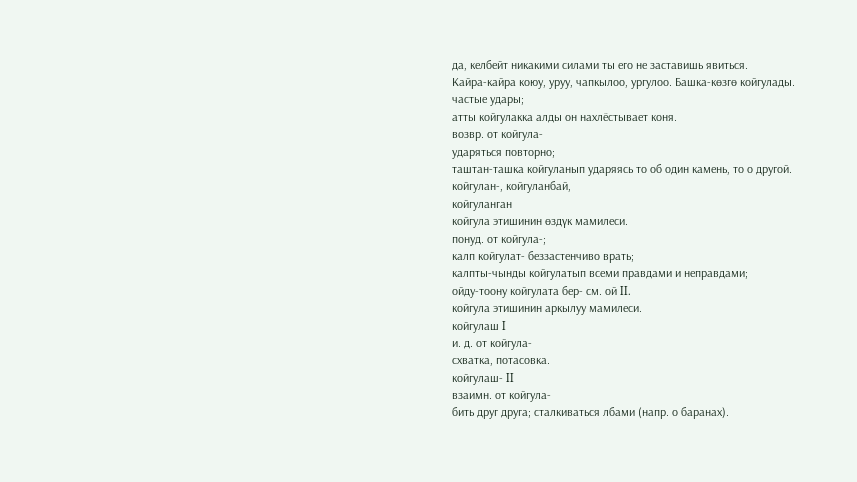да, келбейт никакими силами ты его не заставишь явиться.
Кайра-кайра коюу, уруу, чапкылоо, ургулоо. Башка-көзгө койгулады.
частые удары;
атты койгулакка алды он нахлёстывает коня.
возвр. от койгула-
ударяться повторно;
таштан-ташка койгуланып ударяясь то об один камень, то о другой.
койгулан-, койгуланбай,
койгуланган
койгула этишинин өздүк мамилеси.
понуд. от койгула-;
калп койгулат- беззастенчиво врать;
калпты-чынды койгулатып всеми правдами и неправдами;
ойду-тоону койгулата бер- см. ой II.
койгула этишинин аркылуу мамилеси.
койгулаш I
и. д. от койгула-
схватка, потасовка.
койгулаш- II
взаимн. от койгула-
бить друг друга; сталкиваться лбами (напр. о баранах).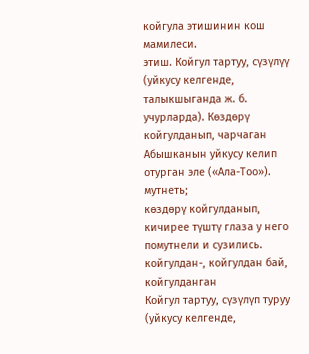койгула этишинин кош мамилеси.
этиш. Койгул тартуу, сүзүлүү (уйкусу келгенде, талыкшыганда ж. б. учурларда). Көздөрү койгулданып, чарчаган Абышканын уйкусу келип отурган эле («Ала-Тоо»).
мутнеть;
көздөрү койгулданып, кичирее түштү глаза у него помутнели и сузились.
койгулдан-, койгулдан бай, койгулданган
Койгул тартуу, сүзүлүп туруу (уйкусу келгенде,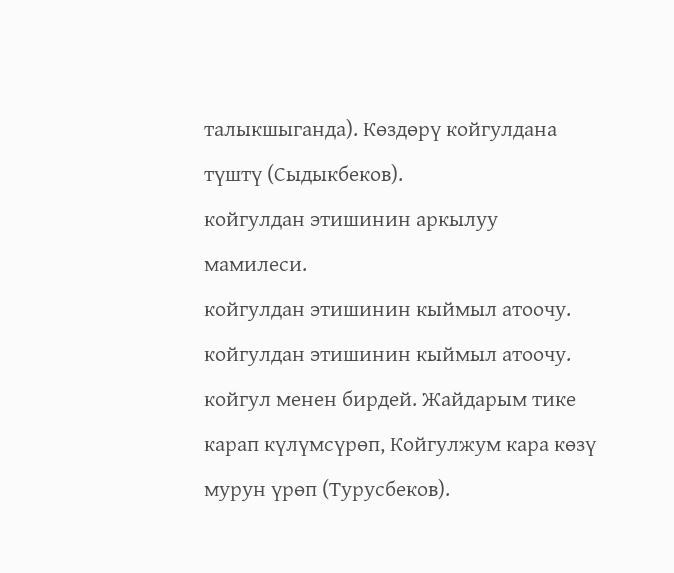талыкшыганда). Көздөрү койгулдана түштү (Сыдыкбеков).
койгулдан этишинин аркылуу мамилеси.
койгулдан этишинин кыймыл атоочу.
койгулдан этишинин кыймыл атоочу.
койгул менен бирдей. Жайдарым тике карап күлүмсүрөп, Койгулжум кара көзү мурун үрөп (Турусбеков).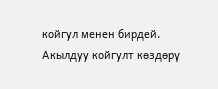койгул менен бирдей. Акылдуу койгулт көздөрү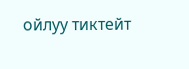ойлуу тиктейт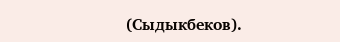(Сыдыкбеков).